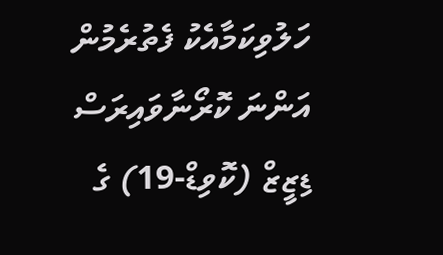ހަލުވިކަމާއެކު ފެތުރެމުން އަންނަ ކޮރޯނާވައިރަސް ޑިޒީޒް (ކޮވިޑް-19) ގެ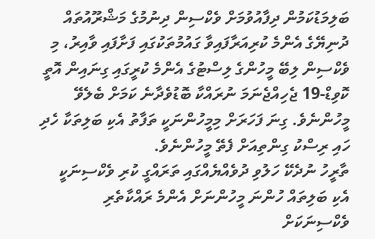ބަލިމަޑުކަމުން ދިފާއުވުމަށް ވެކްސިން ދިނުމުގެ މަޝްރޫއުތައް ދުނިޔޭގެ އެންމެ ކުރިއަރާފައިވާ ގައުމުތަކުގައި ފަށާފައި ވާއިރު، މި ވެކްސިން ލިބޭ މީހުންގެ ލިސްޓުގެ އެންމެ ކުރީގައި ގިނައިން އޮތީ ކޮވިޑް-19 ޖެހިއްޖެނަމަ ނުރައްކާ ބޮޑުވެދާނެ ކަމަށް ބެލެވޭ މީހުންނެވެ. ގިނަ ފަހަރަށް މިމީހުންނަކީ ތަފާތު އެކި ބަލިތަކާ ހެދި ހައި ރިސްކު ގިންތިއަށް ފެތޭ މީހުންނެވެ.
ތާރީހު ނުދެކޭ ހަލުވި ދުވެއްޔެއްގައި ތަރައްގީ ކުރި ވެކްސިނަކީ އެކި ބަލިތައް ހުންނަ މީހުންނަށް އެންމެ ރައްކާތެރި ވެކްސިނަކަށް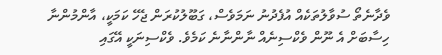ވެދާނެތޯ ސުވާލުތަކެއް އުފެދުނު ނަމަވެސް، ގަބޫލުކުރަން ޖެހޭ ކަމަކީ، އާންމުންނާ ހިސާބަށް އެ ނޫން ވެކްސިނެއް ނާންނާނެ ކަމެވެ. ވެކްސިނަކީ އޭގައި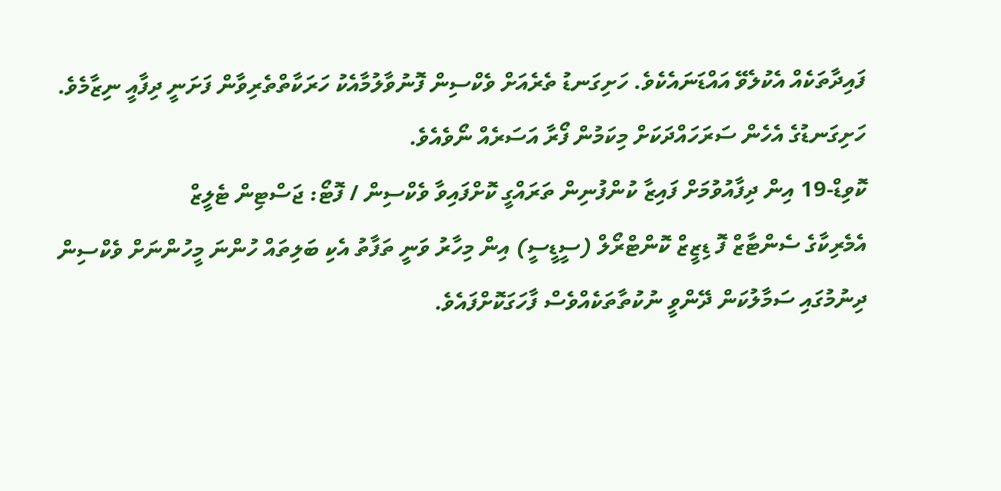ފައިދާތަކެއް އެކުލެވޭ އައްޑަނައެކެވެ. ހަށިގަނޑު ތެރެއަށް ވެކްސިން ފޮނުވާލުމާއެކު ހަރަކާތްތެރިވާން ފަށަނީ ދިފާއީ ނިޒާމެވެ. ހަށިގަނޑުގެ އެހެން ސަރަހައްދަކަށް މިކަމުން ފޯރާ އަސަރެއް ނޯވެއެވެ.
ކޮވިޑް-19 އިން ދިފާއުވުމަށް ފައިޒާ ކުންފުނިން ތަރައްގީ ކޮށްފައިވާ ވެކްސިން / ފޮޓޯ: ޖަސްޓިން ޓެލީޒް
އެމެރިކާގެ ސެންޓާޒް ފޮ ޑިޒީޒް ކޮންޓްރޯލް (ސީޑީސީ) އިން މިހާރު ވަނީ ތަފާތު އެކި ބަލިތައް ހުންނަ މީހުންނަށް ވެކްސިން ދިނުމުގައި ސަމާލުކަން ދޭންވީ ނުކުތާތަކެއްވެސް ފާހަގަކޮށްފައެވެ.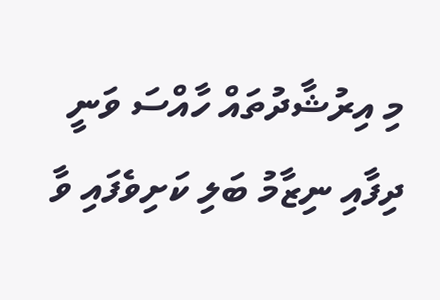މި އިރުޝާދުތައް ހާއްސަ ވަނީ ދިފާއި ނިޒާމު ބަލި ކަށިވެފައި ވާ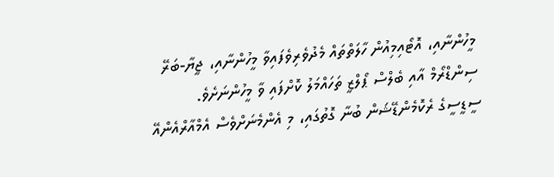މީހުންނާއި، އޮޓޯއިމިއުން ހާލަތްތައް މެދުވެރިވެފައިވާ މީހުންނާއި، ޖީޔާ-ބަރޭ ސިންޑްރޯމް އާއި ބެލްސް ޕޯލްޒީ ތަހައްމަލު ކޮށްފައި ވާ މީހުންނަށެވެ.
ސީޑީސީގެ ރެކޮމެންޑޭޝަން ބުނާ ގޮތުގައި، މި އެންމެނަށްވެސް އެމްއާރްއެންއޭ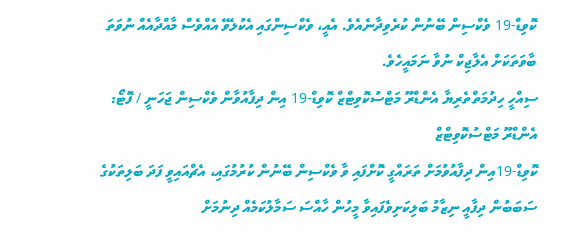ކޮވިޑް-19 ވެކްސިން ބޭނުން ކުރެވިދާނެއެވެ. އެއީ، ވެކްސިންގައި އެކުލެވޭ އެއްވެސް މާއްދާއެއް ނުވަތަ ބާވަތަކަށް އެލާޖިކް ނުވާ ނަމައީހެވެ.
ސިއްހީ ހިދުމަތްތެރިޔާ އެންޑްރޫ މަޓްސުކޮވިޓްޒް ކޮވިޑް-19 އިން ދިފާއުވާން ވެކްސިން ޖަހަނީ / ފޮޓޯ: އެންޑްރޫ މަޓްސުކޮވިޓްޒް
ކޮވިޑް-19އިން ދިފާއުވުމަށް ތަރައްގީ ކޮށްފައި ވާ ވެކްސިން ބޭނުން ކުރުމުގައި، އެޗްއައިވީ ފަދަ ބަލިތަކުގެ ސަބަބުން ދިފާއީ ނިޒާމު ބަލިކަށިވެފައިވާ މީހުން ހާއްސަ ސަމާލުކަމެއް ދިނުމަށް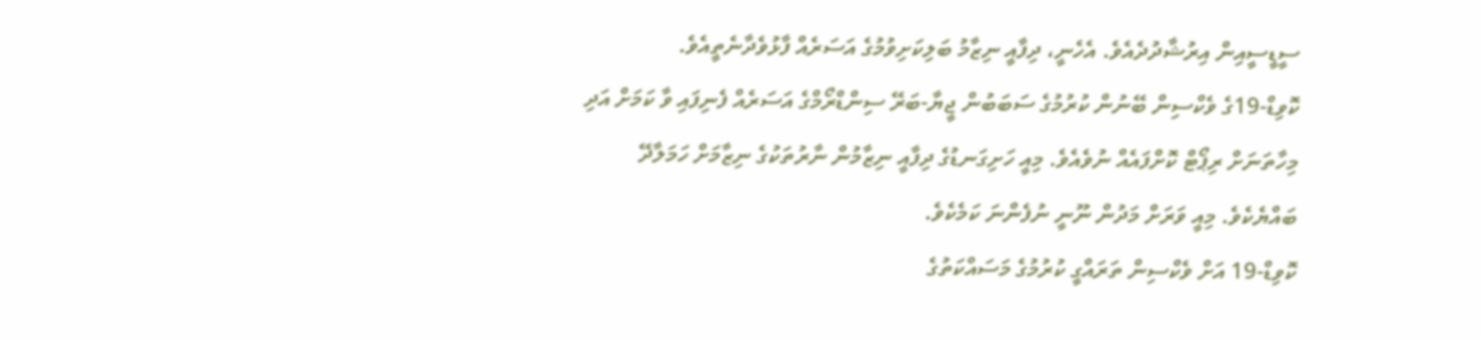ސީޑީސީއިން އިރުޝާދުދެއެވެ. އެހެނީ، ދިފާއީ ނިޒާމު ބަލިކަށިވުމުގެ އަސަރެއް ފާޅުވެދާނެތީއެވެ.
ކޮވިޑް-19ގެ ވެކްސިން ބޭނުން ކުރުމުގެ ސަބަބުން ޖީޔާ-ބަރޭ ސިންޑްރޯމްގެ އަސަރެއް ފެނިފައި ވާ ކަމަށް އަދި މިހާތަނަށް ރިޕޯޓް ކޮށްފައެއް ނުވެއެވެ. މިއީ ހަށިގަނޑުގެ ދިފާއީ ނިޒާމުން ނާރުތަކުގެ ނިޒާމަށް ހަމަލާދޭ ބައްޔެކެވެ. މިއީ ވަރަށް މަދުން ނޫނީ ނުފެންނަ ކަމެކެވެ.
ކޮވިޑް-19 އަށް ވެކްސިން ތަރައްގީ ކުރުމުގެ މަސައްކަތުގެ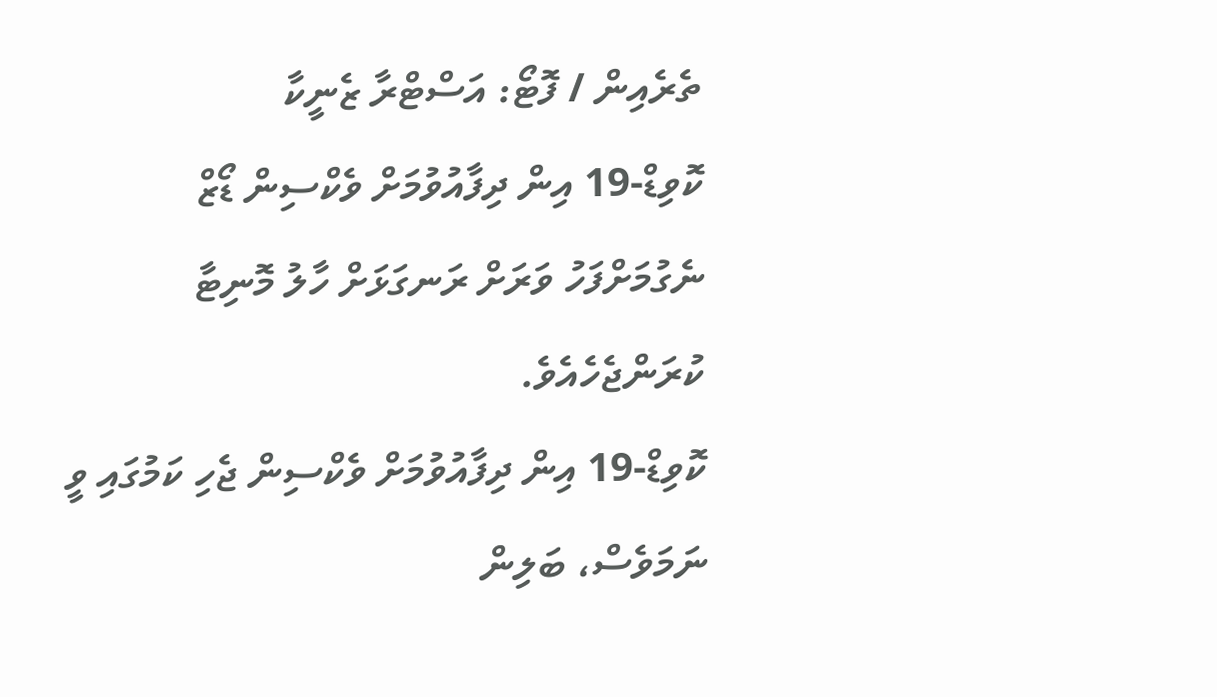ތެރެއިން / ފޮޓޯ: އަސްޓްރާ ޒެނީކާ
ކޮވިޑް-19 އިން ދިފާއުވުމަށް ވެކްސިން ޑޯޒް ނެގުމަށްފަހު ވަރަށް ރަނގަޅަށް ހާލު މޮނިޓާ ކުރަންޖެހެއެވެ.
ކޮވިޑް-19 އިން ދިފާއުވުމަށް ވެކްސިން ޖެހި ކަމުގައި ވީ ނަމަވެސް، ބަލިން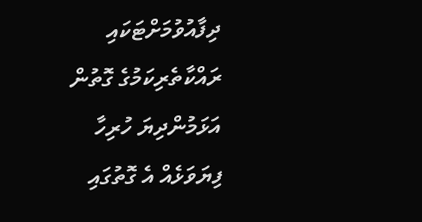ދިފާއުވުމަށްޓަކައި ރައްކާތެރިކަމުގެ ގޮތުން އަޅަމުންދިޔަ ހުރިހާ ފިޔަވަޅެއް އެ ގޮތުގައި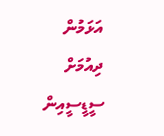އަޅަމުން ދިއުމަށް ސީޑީސީއިން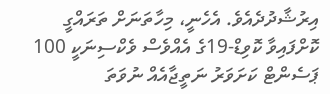އިރުޝާދުދެއެވެ. އެހެނީ، މިހާތަނަށް ތަރައްގީ ކޮށްފައިވާ ކޮވިޑް-19ގެ އެއްވެސް ވެކްސިނަކީ 100 ޕަސެންޓް ކަށަވަރު ނަތީޖާއެއް ނުވަތަ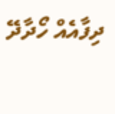ދިފާއެއް ހޯދާދޭ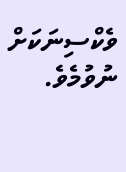ވެކްސިނަކަށް ނުވުމެވެ.